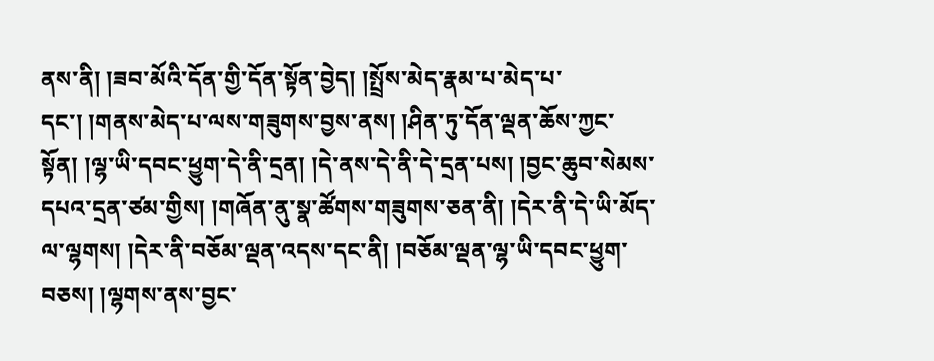ནས་ནི། །ཟབ་མོའི་དོན་གྱི་དོན་སྟོན་བྱེད། །སྤྲོས་མེད་རྣམ་པ་མེད་པ་དང་། །གནས་མེད་པ་ལས་གཟུགས་བྱས་ནས། །ཤིན་ཏུ་དོན་ལྡན་ཆོས་ཀྱང་སྟོན། །ལྷ་ཡི་དབང་ཕྱུག་དེ་ནི་དྲན། །དེ་ནས་དེ་ནི་དེ་དྲན་པས། །བྱང་ཆུབ་སེམས་དཔའ་དྲན་ཙམ་གྱིས། །གཞོན་ནུ་སྣ་ཚོགས་གཟུགས་ཅན་ནི། །དེར་ནི་དེ་ཡི་མོད་ལ་ལྷགས། །དེར་ནི་བཅོམ་ལྡན་འདས་དང་ནི། །བཅོམ་ལྡན་ལྷ་ཡི་དབང་ཕྱུག་བཅས། །ལྷགས་ནས་བྱང་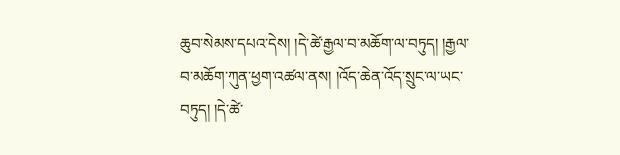ཆུབ་སེམས་དཔའ་དེས། །དེ་ཚེ་རྒྱལ་བ་མཆོག་ལ་བཏུད། །རྒྱལ་བ་མཆོག་ཀུན་ཕྱག་འཚལ་ནས། །འོད་ཆེན་འོད་སྲུང་ལ་ཡང་བཏུད། །དེ་ཚེ་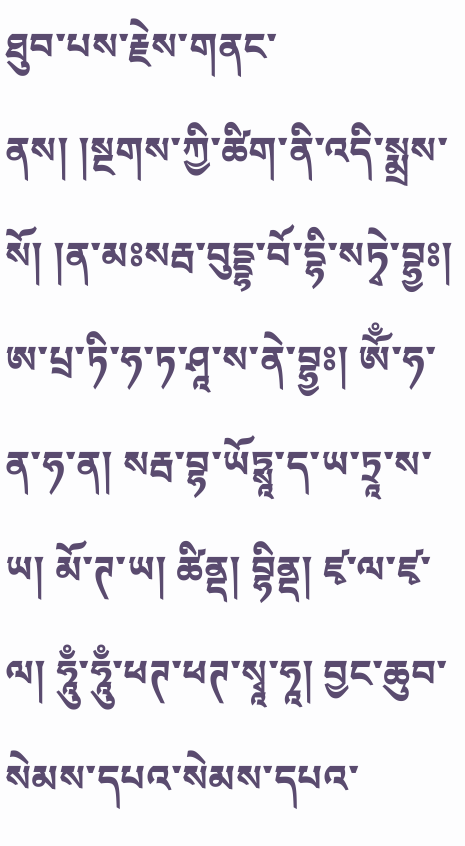ཐུབ་པས་རྗེས་གནང་ནས། །སྔགས་ཀྱི་ཚིག་ནི་འདི་སྨྲས་སོ། །ན་མཿསརྦ་བུདྡྷ་བོ་དྷི་སཏྭེ་བྷྱཿ། ཨ་པྲ་ཏི་ཧ་ཏ་ཤཱ་ས་ནེ་བྷྱཿ། ཨོྃ་ཧ་ན་ཧ་ན། སརྦ་བྷ་ཡོཏྶཱ་ད་ཡ་ཏྲཱ་ས་ཡ། མོ་ཊ་ཡ། ཚིནྡ། བྷིནྡ། ཛྭ་ལ་ཛྭ་ལ། ཧཱུྃ་ཧཱུྃ་ཕཊ་ཕཊ་སྭཱ་ཧཱ། བྱང་ཆུབ་སེམས་དཔའ་སེམས་དཔའ་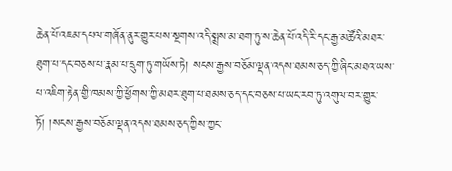ཆེན་པོ་འཇམ་དཔལ་གཞོན་ནུར་གྱུར་པས་སྔགས་འདི་སྨྲས་མ་ཐག་ཏུ་ས་ཆེན་པོ་འདི་རི་དང་རྒྱ་མཚོའི་མཐར་ཐུག་པ་དང་བཅས་པ་རྣམ་པ་དྲུག་ཏུ་གཡོས་ཏེ། སངས་རྒྱས་བཅོམ་ལྡན་འདས་ཐམས་ཅད་ཀྱི་ཞིང་མཐའ་ཡས་པ་འཇིག་རྟེན་གྱི་ཁམས་ཀྱི་ཕྱོགས་ཀྱི་མཐར་ཐུག་པ་ཐམས་ཅད་དང་བཅས་པ་ཡང་རབ་ཏུ་འགུལ་བར་གྱུར་ཏོ། །སངས་རྒྱས་བཅོམ་ལྡན་འདས་ཐམས་ཅད་ཀྱིས་ཀྱང་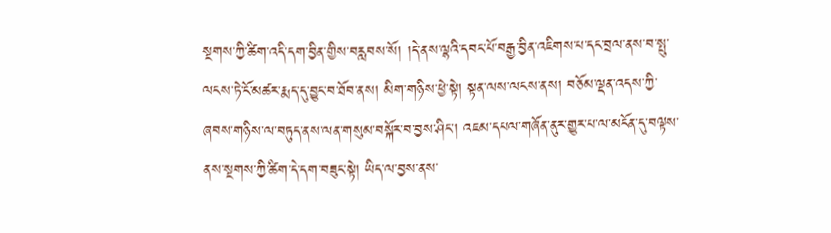སྔགས་ཀྱི་ཚིག་འདི་དག་བྱིན་གྱིས་བརླབས་སོ། །དེ་ནས་ལྷའི་དབང་པོ་བརྒྱ་བྱིན་འཇིགས་པ་དང་བྲལ་ནས་བ་སྤུ་ལངས་ཏེ་ངོ་མཚར་རྨད་དུ་བྱུང་བ་ཐོབ་ནས། མིག་གཉིས་ཕྱེ་སྟེ། སྟན་ལས་ལངས་ནས། བཅོམ་ལྡན་འདས་ཀྱི་ཞབས་གཉིས་ལ་བཏུད་ནས་ལན་གསུམ་བསྐོར་བ་བྱས་ཤིང་། འཇམ་དཔལ་གཞོན་ནུར་གྱུར་པ་ལ་མངོན་དུ་བལྟས་ནས་སྔགས་ཀྱི་ཚིག་དེ་དག་བཟུང་སྟེ། ཡིད་ལ་བྱས་ནས་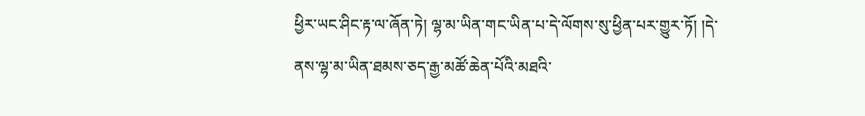ཕྱིར་ཡང་ཤིང་རྟ་ལ་ཞོན་ཏེ། ལྷ་མ་ཡིན་གང་ཡིན་པ་དེ་ལོགས་སུ་ཕྱིན་པར་གྱུར་ཏོ། །དེ་ནས་ལྷ་མ་ཡིན་ཐམས་ཅད་རྒྱ་མཚོ་ཆེན་པོའི་མཐའི་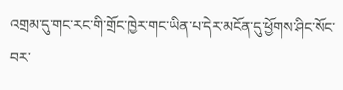འགྲམ་དུ་གང་རང་གི་གྲོང་ཁྱེར་གང་ཡིན་པ་དེར་མངོན་དུ་ཕྱོགས་ཤིང་སོང་བར་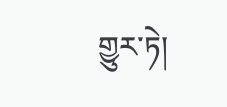གྱུར་ཏེ།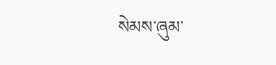སེམས་ཞུམ་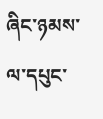ཞིང་ཉམས་ལ་དཔུང་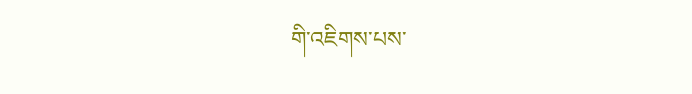གི་འཇིགས་པས་